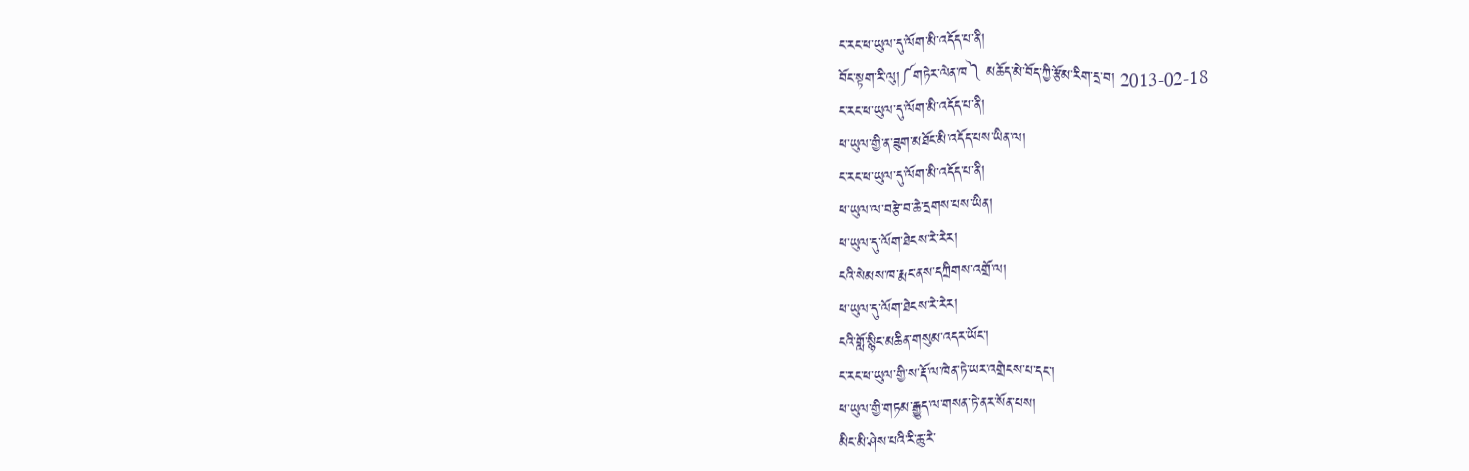ང་རང་ཕ་ཡུལ་དུ་ལོག་མི་འདོད་པ་ནི།
བོང་སྟག་རི་ལུ།༼གཏེར་ལེན་ཁ༽ མཆོད་མེ་བོད་ཀྱི་རྩོམ་རིག་དྲ་བ། 2013-02-18
ང་རང་ཕ་ཡུལ་དུ་ལོག་མི་འདོད་པ་ནི།
ཕ་ཡུལ་གྱི་ན་ཟུག་མཐོང་མི་འདོད་པས་ཡིན་ལ།
ང་རང་ཕ་ཡུལ་དུ་ལོག་མི་འདོད་པ་ནི།
ཕ་ཡུལ་ལ་བརྩེ་བ་ཆེ་དྲགས་པས་ཡིན།
ཕ་ཡུལ་དུ་ལོག་ཐེངས་རེ་རེར།
ངའི་སེམས་ཁ་རྨང་ནས་དཀྲིགས་འགྲོ་ལ།
ཕ་ཡུལ་དུ་ལོག་ཐེངས་རེ་རེར།
ངའི་གློ་སྙིང་མཆིན་གསུམ་འདར་ཡོང་།
ང་རང་ཕ་ཡུལ་གྱི་ས་རྡོ་ལ་ཁེན་ཏེ་ཡར་འགྲེངས་པ་དང་།
ཕ་ཡུལ་གྱི་གཏམ་རྒྱུད་ལ་གསན་ཏེ་ནར་སོན་པས།
མིང་མི་ཤེས་པའི་རི་ཆུ་རེ་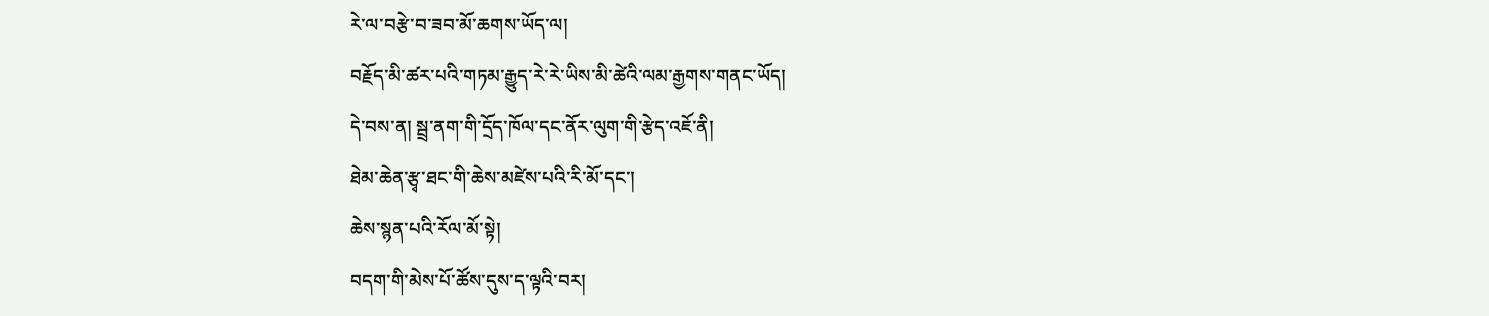རེ་ལ་བརྩེ་བ་ཟབ་མོ་ཆགས་ཡོད་ལ།
བརྗོད་མི་ཚར་པའི་གཏམ་རྒྱུད་རེ་རེ་ཡིས་མི་ཚེའི་ལམ་རྒྱགས་གནང་ཡོད།
དེ་བས་ན། སྦྲ་ནག་གི་དྲོད་ཁོལ་དང་ནོར་ལུག་གི་རྩེད་འཇོ་ནི།
ཐེམ་ཆེན་རྩྭ་ཐང་གི་ཆེས་མཛེས་པའི་རི་མོ་དང་།
ཆེས་སྙན་པའི་རོལ་མོ་སྟེ།
བདག་གི་མེས་པོ་ཚོས་དུས་ད་ལྟའི་བར།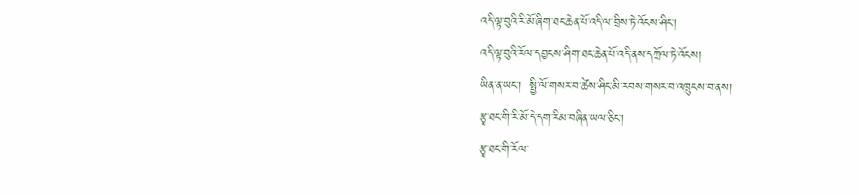འདི་ལྟ་བུའི་རི་མོ་ཞིག་ཐང་ཆེན་པོ་འདི་ལ་བྲིས་ཏེ་འོངས་ཤིང་།
འདི་ལྟ་བུའི་རོལ་དབྱངས་ཤིག་ཐང་ཆེན་པོ་འདི་ནས་དཀྲོལ་ཏེ་འོངས།
ཡིན་ན་ཡང་།  སྤྱི་ལོ་གསར་བ་ཚེས་ཤིང་མི་རབས་གསར་བ་འཁྲུངས་བ་ནས།
རྩྭ་ཐང་གི་རི་མོ་དེ་དག་རིམ་བཞིན་ཡལ་ཅིང་།
རྩྭ་ཐང་གི་རོལ་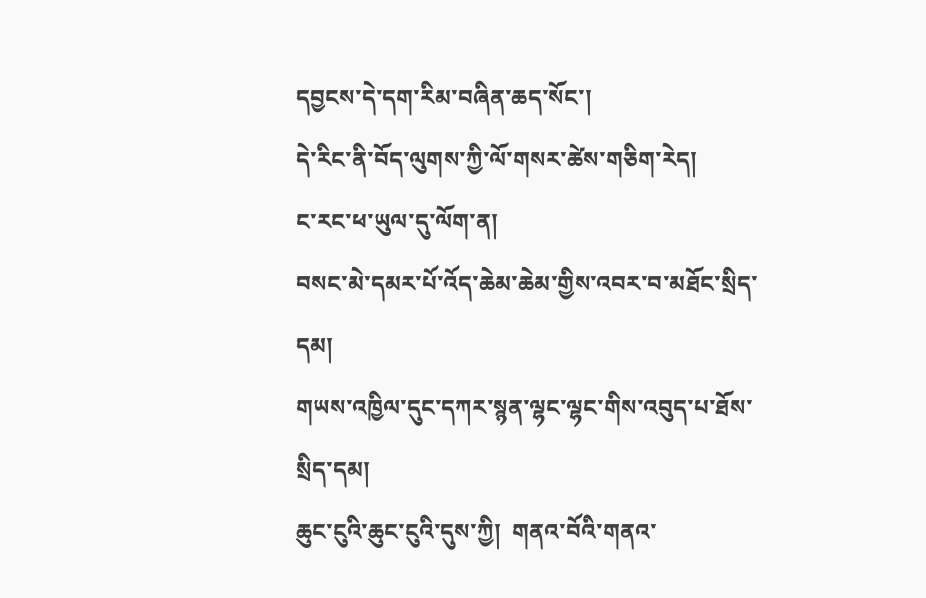དབྱངས་དེ་དག་རིམ་བཞིན་ཆད་སོང་།
དེ་རིང་ནི་བོད་ལུགས་ཀྱི་ལོ་གསར་ཚེས་གཅིག་རེད།
ང་རང་ཕ་ཡུལ་དུ་ལོག་ན།
བསང་མེ་དམར་པོ་འོད་ཆེམ་ཆེམ་གྱིས་འབར་བ་མཐོང་སྲིད་དམ།
གཡས་འཁྱིལ་དུང་དཀར་སྙན་ལྷང་ལྷང་གིས་འབུད་པ་ཐོས་སྲིད་དམ།
ཆུང་ངུའི་ཆུང་ངུའི་དུས་ཀྱི།  གནའ་བོའི་གནའ་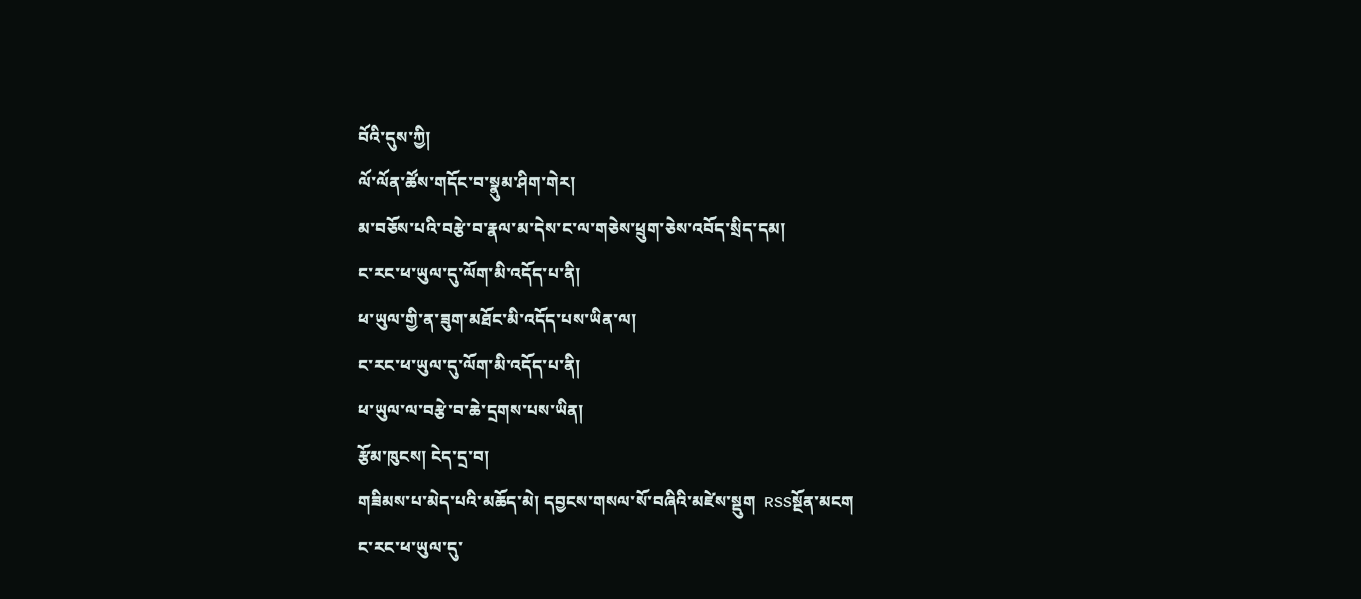བོའི་དུས་ཀྱི།
ལོ་ལོན་ཚོས་གདོང་བ་སྣུམ་ཤིག་གེར།
མ་བཅོས་པའི་བརྩེ་བ་རྣལ་མ་དེས་ང་ལ་གཅེས་ཕྲུག་ཅེས་འབོད་སྲིད་དམ།
ང་རང་ཕ་ཡུལ་དུ་ལོག་མི་འདོད་པ་ནི།
ཕ་ཡུལ་གྱི་ན་ཟུག་མཐོང་མི་འདོད་པས་ཡིན་ལ།
ང་རང་ཕ་ཡུལ་དུ་ལོག་མི་འདོད་པ་ནི།
ཕ་ཡུལ་ལ་བརྩེ་བ་ཆེ་དྲགས་པས་ཡིན།
རྩོམ་ཁུངས། ངེད་དྲ་བ།
གཟིམས་པ་མེད་པའི་མཆོད་མེ། དབྱངས་གསལ་སོ་བཞིའི་མཛེས་སྡུག  RSSསྔོན་མངག
ང་རང་ཕ་ཡུལ་དུ་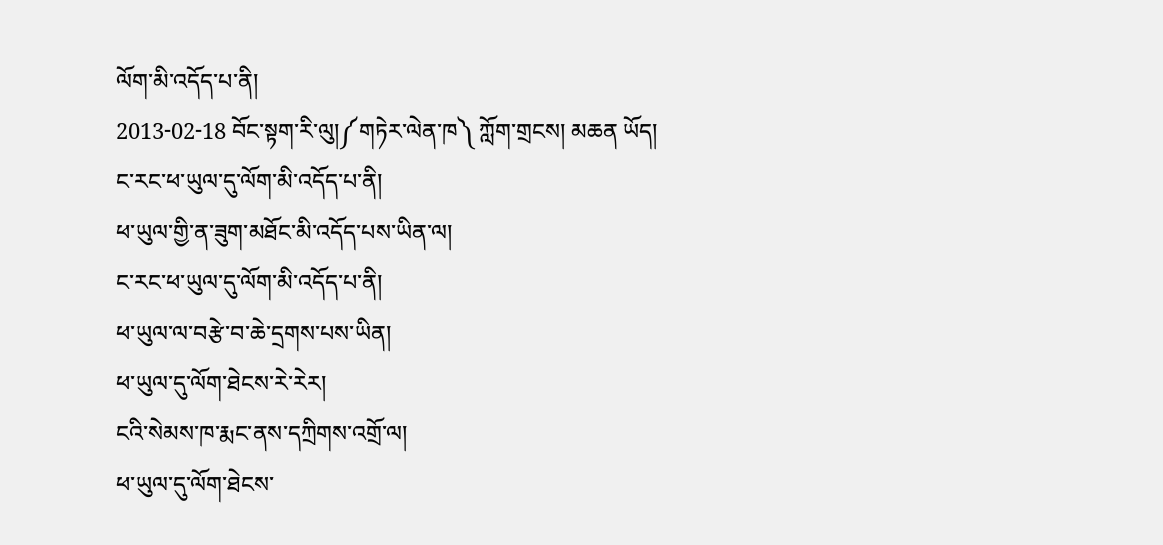ལོག་མི་འདོད་པ་ནི།
2013-02-18 བོང་སྟག་རི་ལུ།༼གཏེར་ལེན་ཁ༽ ཀློག་གྲངས། མཆན ཡོད།
ང་རང་ཕ་ཡུལ་དུ་ལོག་མི་འདོད་པ་ནི།
ཕ་ཡུལ་གྱི་ན་ཟུག་མཐོང་མི་འདོད་པས་ཡིན་ལ།
ང་རང་ཕ་ཡུལ་དུ་ལོག་མི་འདོད་པ་ནི།
ཕ་ཡུལ་ལ་བརྩེ་བ་ཆེ་དྲགས་པས་ཡིན།
ཕ་ཡུལ་དུ་ལོག་ཐེངས་རེ་རེར།
ངའི་སེམས་ཁ་རྨང་ནས་དཀྲིགས་འགྲོ་ལ།
ཕ་ཡུལ་དུ་ལོག་ཐེངས་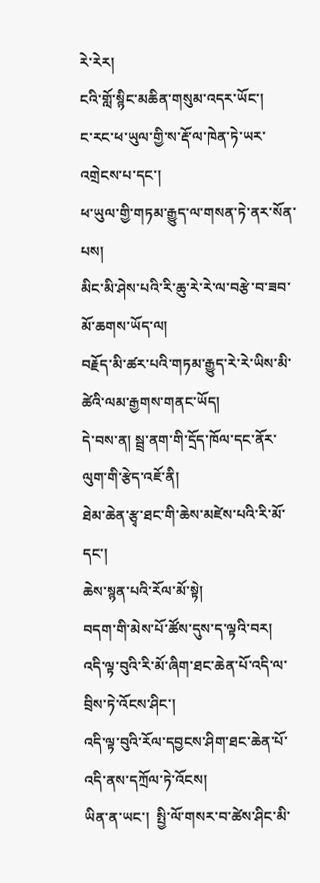རེ་རེར།
ངའི་གློ་སྙིང་མཆིན་གསུམ་འདར་ཡོང་།
ང་རང་ཕ་ཡུལ་གྱི་ས་རྡོ་ལ་ཁེན་ཏེ་ཡར་འགྲེངས་པ་དང་།
ཕ་ཡུལ་གྱི་གཏམ་རྒྱུད་ལ་གསན་ཏེ་ནར་སོན་པས།
མིང་མི་ཤེས་པའི་རི་ཆུ་རེ་རེ་ལ་བརྩེ་བ་ཟབ་མོ་ཆགས་ཡོད་ལ།
བརྗོད་མི་ཚར་པའི་གཏམ་རྒྱུད་རེ་རེ་ཡིས་མི་ཚེའི་ལམ་རྒྱགས་གནང་ཡོད།
དེ་བས་ན། སྦྲ་ནག་གི་དྲོད་ཁོལ་དང་ནོར་ལུག་གི་རྩེད་འཇོ་ནི།
ཐེམ་ཆེན་རྩྭ་ཐང་གི་ཆེས་མཛེས་པའི་རི་མོ་དང་།
ཆེས་སྙན་པའི་རོལ་མོ་སྟེ།
བདག་གི་མེས་པོ་ཚོས་དུས་ད་ལྟའི་བར།
འདི་ལྟ་བུའི་རི་མོ་ཞིག་ཐང་ཆེན་པོ་འདི་ལ་བྲིས་ཏེ་འོངས་ཤིང་།
འདི་ལྟ་བུའི་རོལ་དབྱངས་ཤིག་ཐང་ཆེན་པོ་འདི་ནས་དཀྲོལ་ཏེ་འོངས།
ཡིན་ན་ཡང་།  སྤྱི་ལོ་གསར་བ་ཚེས་ཤིང་མི་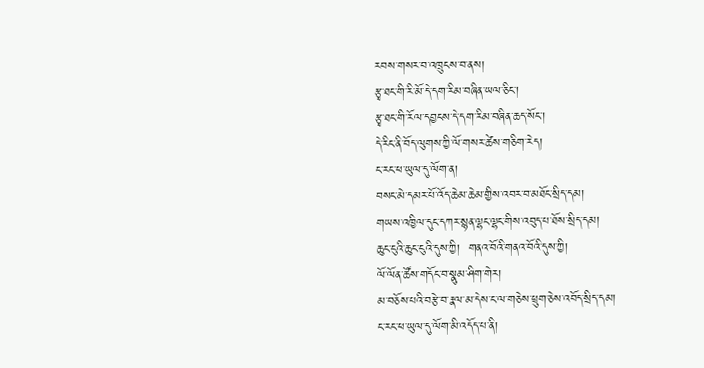རབས་གསར་བ་འཁྲུངས་བ་ནས།
རྩྭ་ཐང་གི་རི་མོ་དེ་དག་རིམ་བཞིན་ཡལ་ཅིང་།
རྩྭ་ཐང་གི་རོལ་དབྱངས་དེ་དག་རིམ་བཞིན་ཆད་སོང་།
དེ་རིང་ནི་བོད་ལུགས་ཀྱི་ལོ་གསར་ཚེས་གཅིག་རེད།
ང་རང་ཕ་ཡུལ་དུ་ལོག་ན།
བསང་མེ་དམར་པོ་འོད་ཆེམ་ཆེམ་གྱིས་འབར་བ་མཐོང་སྲིད་དམ།
གཡས་འཁྱིལ་དུང་དཀར་སྙན་ལྷང་ལྷང་གིས་འབུད་པ་ཐོས་སྲིད་དམ།
ཆུང་ངུའི་ཆུང་ངུའི་དུས་ཀྱི།  གནའ་བོའི་གནའ་བོའི་དུས་ཀྱི།
ལོ་ལོན་ཚོས་གདོང་བ་སྣུམ་ཤིག་གེར།
མ་བཅོས་པའི་བརྩེ་བ་རྣལ་མ་དེས་ང་ལ་གཅེས་ཕྲུག་ཅེས་འབོད་སྲིད་དམ།
ང་རང་ཕ་ཡུལ་དུ་ལོག་མི་འདོད་པ་ནི།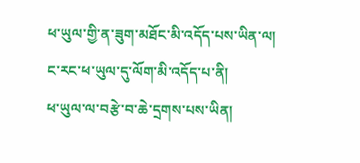ཕ་ཡུལ་གྱི་ན་ཟུག་མཐོང་མི་འདོད་པས་ཡིན་ལ།
ང་རང་ཕ་ཡུལ་དུ་ལོག་མི་འདོད་པ་ནི།
ཕ་ཡུལ་ལ་བརྩེ་བ་ཆེ་དྲགས་པས་ཡིན།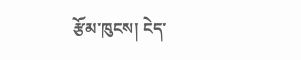རྩོམ་ཁུངས། ངེད་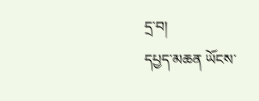དྲ་བ།
དཔྱད་མཆན ཡོངས་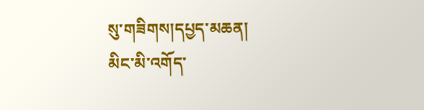སུ་གཟིགས།དཔྱད་མཆན།
མིང་མི་འགོད་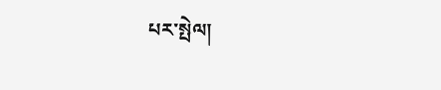པར་སྤེལ།